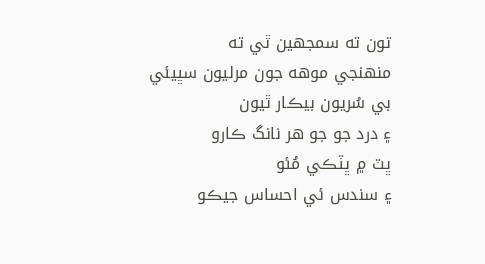تون ته سمجهين ٿي ته
منهنجي موهه جون مرليون سڀيئي
بي سُريون بيڪار ٿيون
۽ درد جو جو هر نانگ ڪارو
ڀٽ ۾ ڀٽڪي مُئو
۽ سندس ئي احساس جيڪو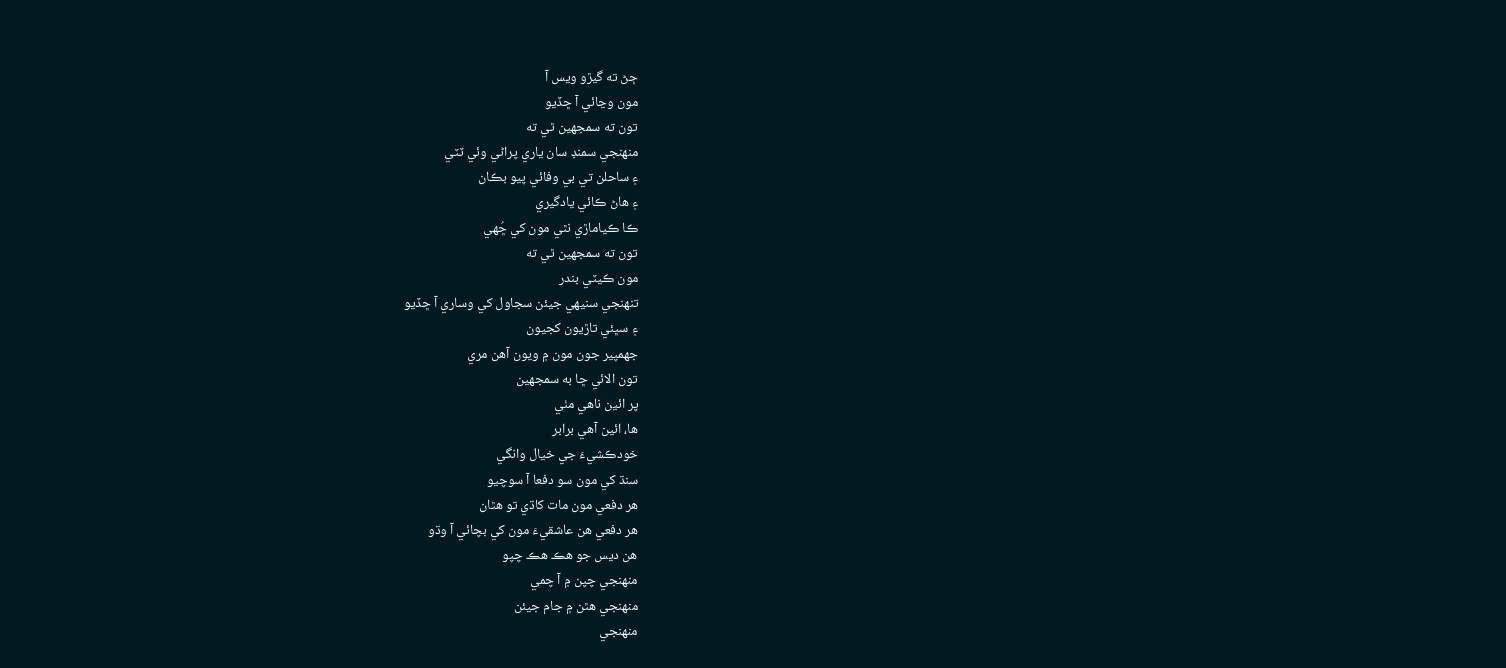ڄڻ ته گيڙو ويس آ
مون وڃائي آ ڇڏيو
تون ته سمجهين ٿي ته
منهنجي سمنڊ سان ياري پراڻي وئي ٽٽي
۽ ساحلن تي بي وفائي پيو بڪان
۽ هاڻ ڪائي يادگيري
ڪا ڪياماڙي نٿي مون کي ڇُهي
تون ته سمجهين ٿي ته
مون ڪيٽي بندر
تنهنجي سنيهي جيئن سجاول کي وساري آ ڇڏيو
۽ سڀئي تاڙيون کجيون
جهمپير جون مون ۾ ويون آهن مري
تون الائي ڇا به سمجهين
پر ائين ناهي مٺي
ها، ائين آهي برابر
خودڪشيءَ جي خيال وانگي
سنڌ کي مون سو دفعا آ سوچيو
هر دفعي مون مات کاڌي تو هٿان
هر دفعي هن عاشقيءَ مون کي بچائي آ وڌو
هن ديس جو هڪ هڪ چپو
منهنجي چپن ۾ آ چمي
منهنجي هٿن ۾ جام جيئن
منهنجي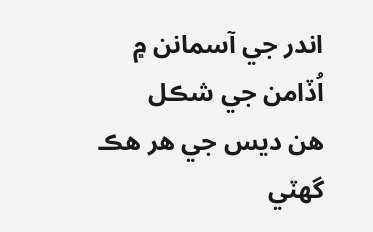اندر جي آسمانن ۾ اُڏامن جي شڪل
هن ديس جي هر هڪ گھٽي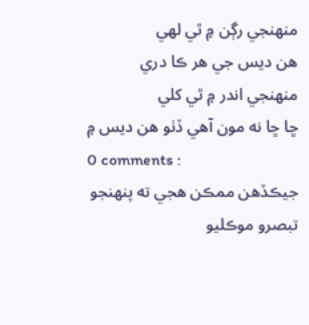منهنجي رڳن ۾ ٿي لهي
هن ديس جي هر ڪا دري
منهنجي اندر ۾ ٿي کلي
ڇا ڇا نه مون آهي ڏٺو هن ديس ۾
0 comments :
جيڪڏهن ممڪن هجي ته پنهنجو تبصرو موڪليو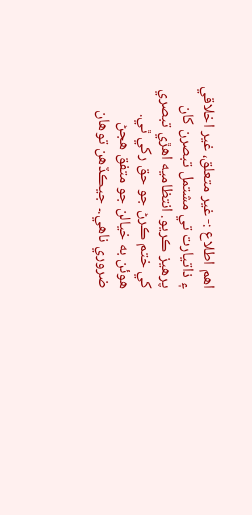اهم اطلاع :- غير متعلق، غير اخلاقي ۽ ذاتيارت تي مشتمل تبصرن کان پرهيز ڪريو. انتظاميه اهڙي تبصري کي ختم ڪرڻ جو حق رکي ٿي. هوئن به خيالن جو متفق هجڻ ضروري ناهي.۔ جيڪڏهن توهان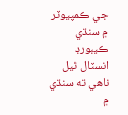جي ڪمپيوٽر ۾ سنڌي ڪيبورڊ انسٽال ٿيل ناهي ته سنڌي ۾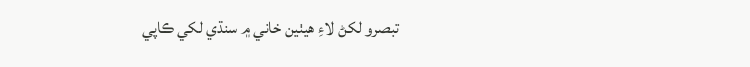تبصرو لکڻ لاءِ هيٺين خاني ۾ سنڌي لکي ڪاپي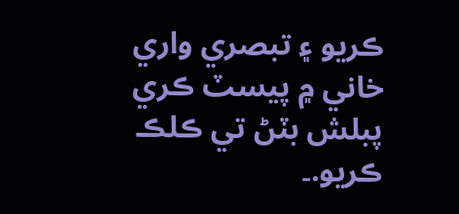ڪريو ۽ تبصري واري خاني ۾ پيسٽ ڪري پبلش بٽڻ تي ڪلڪ ڪريو.۔